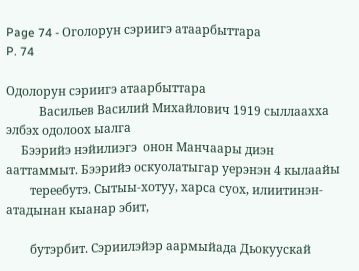Page 74 - Оголорун сэриигэ атаарбыттара
P. 74

Одолорун сэриигэ атаарбыттара
           Васильев Василий Михайлович 1919 сыллаахха элбэх одолоох ыалга
     Бээрийэ нэйилиэгэ  онон Манчаары диэн ааттаммыт. Бээрийэ оскуолатыгар уерэнэн 4 кылаайы
        тереебутэ. Сытыы-хотуу, харса суох, илиитинэн-атадынан кыанар эбит,

        бутэрбит. Сэриилэйэр аармыйада Дьокуускай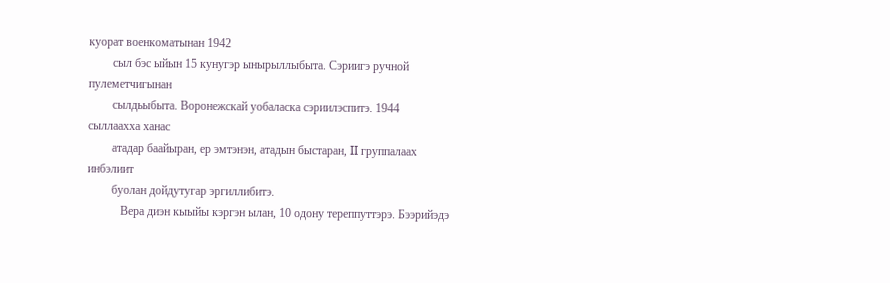куорат военкоматынан 1942
        сыл бэс ыйын 15 кунугэр ынырыллыбыта. Сэриигэ ручной пулеметчигынан
        сылдьыбыта. Воронежскай уобаласка сэриилэспитэ. 1944 сыллаахха ханас
        атадар баайыран, ер эмтэнэн, атадын быстаран, II группалаах инбэлиит
        буолан дойдутугар эргиллибитэ.
           Вера диэн кыыйы кэргэн ылан, 10 одону тереппуттэрэ. Бээрийэдэ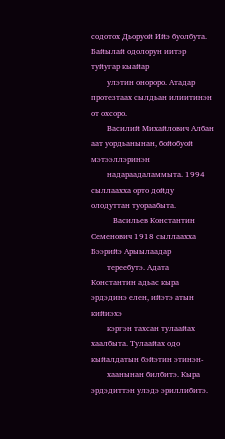содотох Дьоруой Ийэ буолбута. Байылай одолорун иитэр туйугар кыайар
        улэтин онороро. Атадар протезтаах сылдьан илиитинэн от охсоро.
        Василий Михайлович Албан аат уордьанынан, бойобуой мэтээллэринэн
        надараадаламмыта. 1994 сыллаахха орто дойду олодуттан туораабыта.
           Васильев Константин Семенович 1918 сыллаахха Бээрийэ Арыылаадар
        тереебутэ. Адата Константин адьас кыра эрдэдинэ елен, ийэтэ атын кийиэхэ
        кэргэн тахсан тулаайах хаалбыта. Тулаайах одо кыйалдатын бэйэтин этинэн-
        хаанынан билбитэ. Кыра эрдэдиттэн улэдэ эриллибитэ.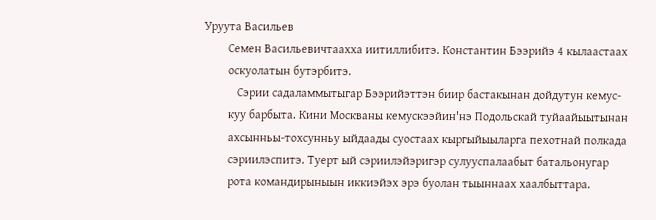Уруута Васильев
        Семен Васильевичтаахха иитиллибитэ. Константин Бээрийэ 4 кылаастаах
        оскуолатын бутэрбитэ.
           Сэрии садаламмытыгар Бээрийэттэн биир бастакынан дойдутун кемус-
        куу барбыта. Кини Москваны кемускээйин'нэ Подольскай туйаайыытынан
        ахсынньы-тохсунньу ыйдаады суостаах кыргыйыыларга пехотнай полкада
        сэриилэспитэ. Туерт ый сэриилэйэригэр сулууспалаабыт батальонугар
        рота командирыныын иккиэйэх эрэ буолан тыыннаах хаалбыттара.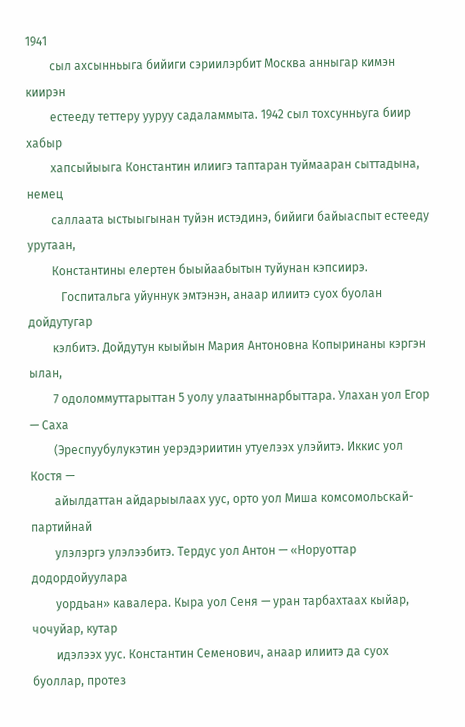1941
        сыл ахсынньыга бийиги сэриилэрбит Москва анныгар кимэн киирэн
        естееду теттеру ууруу садаламмыта. 1942 сыл тохсунньуга биир хабыр
        хапсыйыыга Константин илиигэ таптаран туймааран сыттадына, немец
        саллаата ыстыыгынан туйэн истэдинэ, бийиги байыаспыт естееду урутаан,
        Константины елертен быыйаабытын туйунан кэпсиирэ.
           Госпитальга уйуннук эмтэнэн, анаар илиитэ суох буолан дойдутугар
        кэлбитэ. Дойдутун кыыйын Мария Антоновна Копыринаны кэргэн ылан,
        7 одоломмуттарыттан 5 уолу улаатыннарбыттара. Улахан уол Егор — Саха
        (Эреспуубулукэтин уерэдэриитин утуелээх улэйитэ. Иккис уол Костя —
        айылдаттан айдарыылаах уус, орто уол Миша комсомольскай-партийнай
        улэлэргэ улэлээбитэ. Тердус уол Антон — «Норуоттар додордойуулара
        уордьан» кавалера. Кыра уол Сеня — уран тарбахтаах кыйар, чочуйар, кутар
        идэлээх уус. Константин Семенович, анаар илиитэ да суох буоллар, протез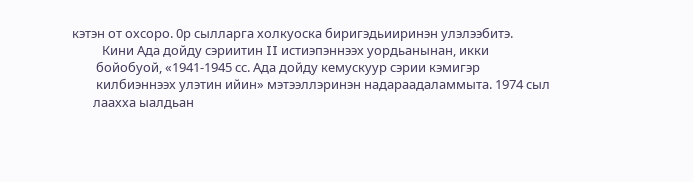кэтэн от охсоро. 0р сылларга холкуоска биригэдьииринэн улэлээбитэ.
          Кини Ада дойду сэриитин II истиэпэннээх уордьанынан, икки
        бойобуой, «1941-1945 сс. Ада дойду кемускуур сэрии кэмигэр
        килбиэннээх улэтин ийин» мэтээллэринэн надараадаламмыта. 1974 сыл
       лаахха ыалдьан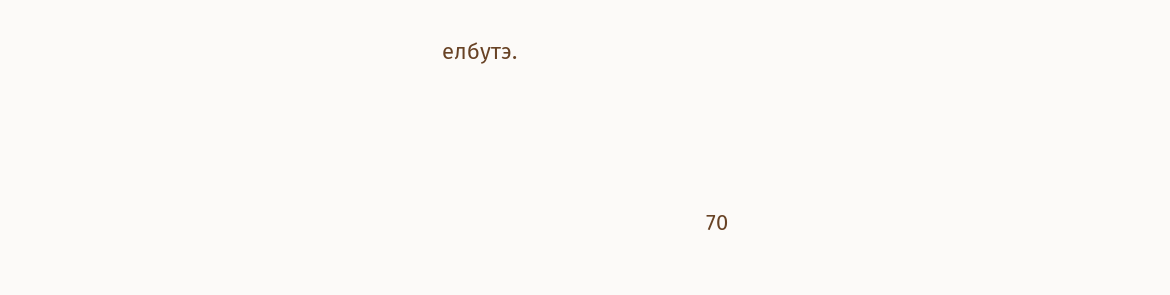елбутэ.





                                            70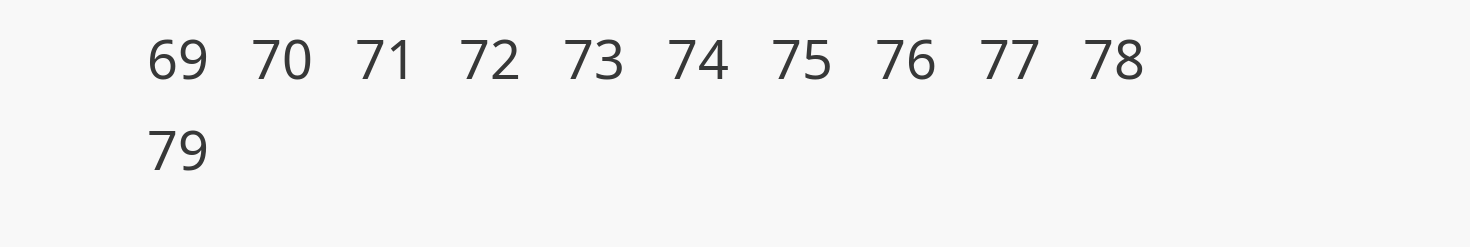69   70   71   72   73   74   75   76   77   78   79